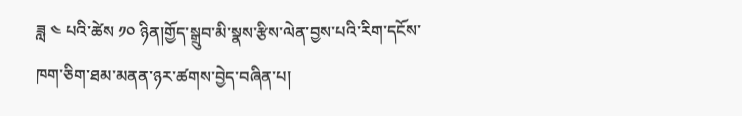ཟླ ༤ པའི་ཚེས ༡༠ ཉིན།གྱོད་སྒྲུབ་མི་སྣས་རྩིས་ལེན་བྱས་པའི་རིག་དངོས་ཁག་ཅིག་ཐམ་མནན་ཉར་ཚགས་བྱེད་བཞིན་པ།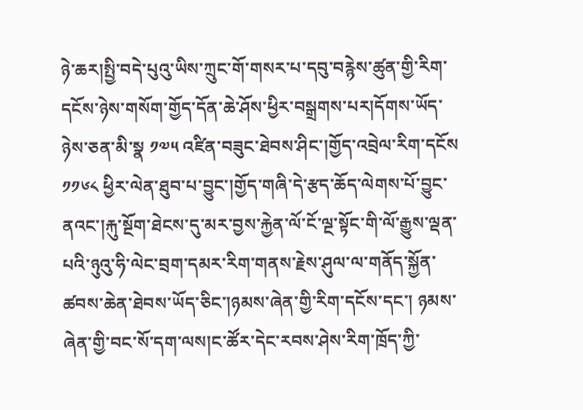ཉེ་ཆར།སྤྱི་བདེ་པུའུ་ཡིས་ཀྲུང་གོ་གསར་པ་དབུ་བརྙེས་ཚུན་གྱི་རིག་དངོས་ཉེས་གསོག་གྱོད་དོན་ཆེ་ཤོས་ཕྱིར་བསྒྲགས་པར།དོགས་ཡོད་ཉེས་ཅན་མི་སྣ ༡༧༥ འཛིན་བཟུང་ཐེབས་ཤིང་།གྱོད་འབྲེལ་རིག་དངོས ༡༡༦༨ ཕྱིར་ལེན་ཐུབ་པ་བྱུང་།གྱོད་གཞི་དེ་རྩད་ཆོད་ལེགས་པོ་བྱུང་ནའང་།རྐུ་སྔོག་ཐེངས་དུ་མར་བྱས་རྐྱེན་ལོ་ངོ་ལྔ་སྟོང་གི་ལོ་རྒྱུས་ལྡན་པའི་ཉུའུ་ཧི་ལེང་བྲག་དམར་རིག་གནས་རྗེས་ཤུལ་ལ་གནོད་སྐྱོན་ཚབས་ཆེན་ཐེབས་ཡོད་ཅིང་།ཉམས་ཞེན་གྱི་རིག་དངོས་དང་། ཉམས་ཞེན་གྱི་བང་སོ་དག་ལས།ང་ཚོར་དེང་རབས་ཤེས་རིག་ཁྲོད་ཀྱི་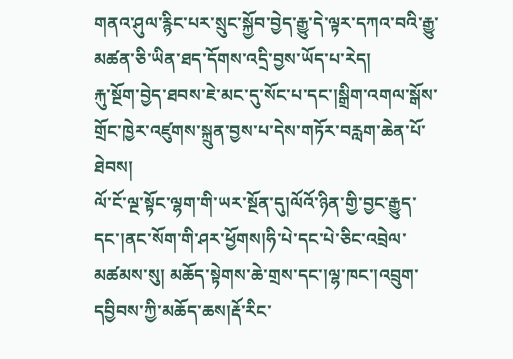གནའ་ཤུལ་རྙིང་པར་སྲུང་སྐྱོབ་བྱེད་རྒྱུ་དེ་ལྟར་དཀའ་བའི་རྒྱུ་མཚན་ཅི་ཡིན་ཐད་དོགས་འདྲི་བྱས་ཡོད་པ་རེད།
རྐུ་སྔོག་བྱེད་ཐབས་ཇེ་མང་དུ་སོང་པ་དང་།སྒྲིག་འགལ་སྒོས་གྲོང་ཁྱེར་འཛུགས་སྐྲུན་བྱས་པ་དེས་གཏོར་བརླག་ཆེན་པོ་ཐེབས།
ལོ་ངོ་ལྔ་སྟོང་ལྷག་གི་ཡར་སྔོན་དུ།ལོའོ་ཉིན་གྱི་བྱང་རྒྱུད་དང་།ནང་སོག་གི་ཤར་ཕྱོགས།ཧི་པེ་དང་པེ་ཅིང་འབྲེལ་མཚམས་སུ། མཆོད་སྟེགས་ཆེ་གྲས་དང་།ལྷ་ཁང་།འབྲུག་དབྱིབས་ཀྱི་མཆོད་ཆས།རྡོ་རིང་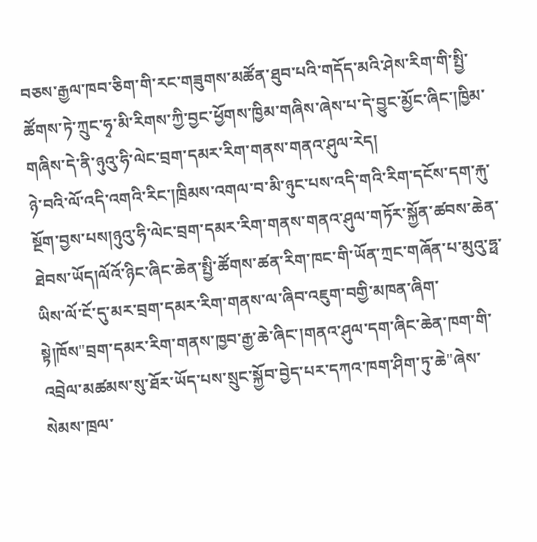བཅས་རྒྱལ་ཁབ་ཅིག་གི་རང་གཟུགས་མཚོན་ཐུབ་པའི་གདོད་མའི་ཤེས་རིག་གི་སྤྱི་ཚོགས་ཏེ་ཀྲུང་ཧྭ་མི་རིགས་ཀྱི་བྱང་ཕྱོགས་ཁྱིམ་གཞིས་ཞེས་པ་དེ་བྱུང་མྱོང་ཞིང་།ཁྱིམ་གཞིས་དེ་ནི་ཉུའུ་ཧི་ལེང་བྲག་དམར་རིག་གནས་གནའ་ཤུལ་རེད།
ཉེ་བའི་ལོ་འདི་འགའི་རིང་།ཁྲིམས་འགལ་བ་མི་ཉུང་པས་འདི་གའི་རིག་དངོས་དག་རྐུ་སྔོག་བྱས་པས།ཉུའུ་ཧི་ལེང་བྲག་དམར་རིག་གནས་གནའ་ཤུལ་གཏོར་སྐྱོན་ཚབས་ཆེན་ཐེབས་ཡོད།ལོའོ་ཉིང་ཞིང་ཆེན་སྤྱི་ཚོགས་ཚན་རིག་ཁང་གི་ཡོན་ཀྲང་གཞོན་པ་མུའུ་ཧྥ་ཡིས་ལོ་ངོ་དུ་མར་བྲག་དམར་རིག་གནས་ལ་ཞིབ་འཇུག་བགྱི་མཁན་ཞིག་སྟེ།ཁོས"བྲག་དམར་རིག་གནས་ཁྱབ་རྒྱ་ཆེ་ཞིང་།གནའ་ཤུལ་དག་ཞིང་ཆེན་ཁག་གི་འབྲེལ་མཚམས་སུ་ཐོར་ཡོད་པས་སྲུང་སྐྱོབ་བྱེད་པར་དཀའ་ཁག་ཤིག་ཏུ་ཆེ"ཞེས་སེམས་ཁྲལ་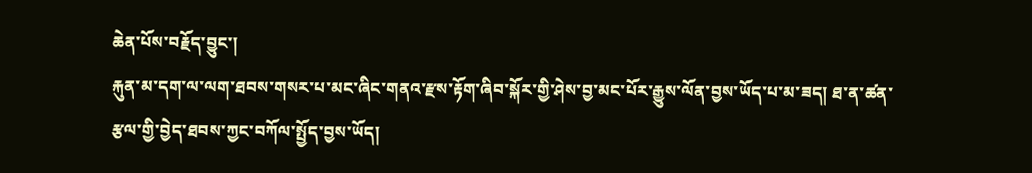ཆེན་པོས་བརྗོད་བྱུང་།
རྐུན་མ་དག་ལ་ལག་ཐབས་གསར་པ་མང་ཞིང་གནའ་རྫས་རྟོག་ཞིབ་སྐོར་གྱི་ཤེས་བྱ་མང་པོར་རྒྱུས་ལོན་བྱས་ཡོད་པ་མ་ཟད། ཐ་ན་ཚན་རྩལ་གྱི་བྱེད་ཐབས་ཀྱང་བཀོལ་སྤྱོད་བྱས་ཡོད།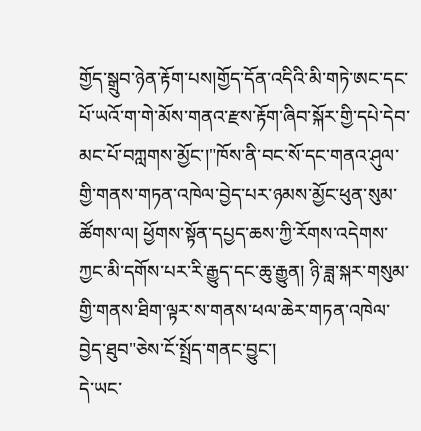གྱོད་སྒྲུབ་ཉེན་རྟོག་པས།གྱོད་དོན་འདིའི་མི་གཏེ་ཨང་དང་པོ་ཡའོ་ག་གེ་མོས་གནའ་རྫས་རྟོག་ཞིབ་སྐོར་གྱི་དཔེ་དེབ་མང་པོ་བཀླགས་མྱོང་།"ཁོས་ནི་བང་སོ་དང་གནའ་ཤུལ་གྱི་གནས་གཏན་འཁེལ་བྱེད་པར་ཉམས་མྱོང་ཕུན་སུམ་ཚོགས་ལ། ཕྱོགས་སྟོན་དཔྱད་ཆས་ཀྱི་རོགས་འདེགས་ཀྱང་མི་དགོས་པར་རི་རྒྱུད་དང་ཆུ་རྒྱུན། ཉི་ཟླ་སྐར་གསུམ་གྱི་གནས་ཐིག་ལྟར་ས་གནས་ཕལ་ཆེར་གཏན་འཁེལ་བྱེད་ཐུབ"ཅེས་ངོ་སྤྲོད་གནང་བྱུང་།
དེ་ཡང་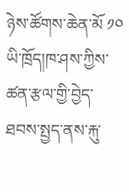ཉེས་ཚོགས་ཆེན་མོ ༡༠ ཡི་ཁྲོད།ཁ་ཤས་ཀྱིས་ཚན་རྩལ་གྱི་བྱེད་ཐབས་སྤྱད་ནས་རྐུ་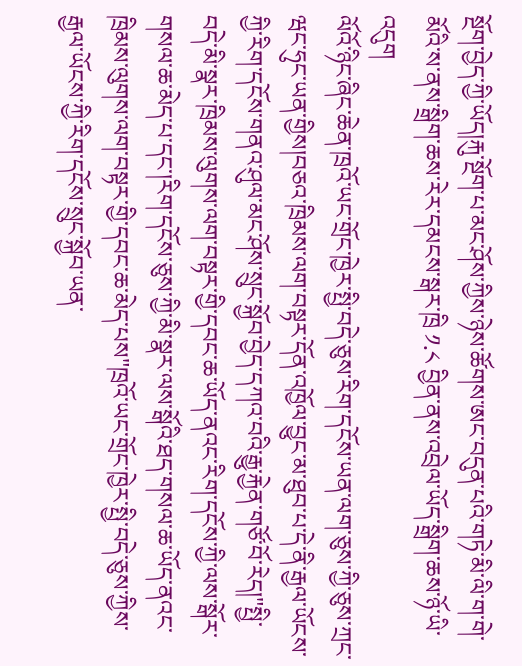སྔོག་བྱེད་ཀྱི་ཡོད།རྐུ་སྔོག་པ་མང་ཤོས་ཀྱིས་ཉེས་ཚོགས་ཨང་བདུན་པའི་གཏེ་མི་ལི་ག་གེ་མོའི་ས་ནས་སྒྲིག་ཆས་རེར་དམངས་སྒར་ཁྲི ༡.༨ བྱིན་ནས་འབྲེལ་ཡོད་སྒྲིག་ཆས་ཉོ་ཡི་འདུག
ལོའོ་ཉིང་ཞིང་ཆེན་ཁྲའོ་ཡང་གྲོང་ཁྱེར་སྤྱི་བདེ་ཅུས་རིག་དངོས་ཡན་ལག་ཅུས་ཀྱི་ཅུས་ཀྲང་ཝང་ཧུང་ཡན་གྱིས།བཅའ་ཁྲིམས་ལག་བསྟར་དོན་འཁྱོལ་བྱུང་མ་ཐུབ་པ་དེ་ནི་རྒྱལ་ཡོངས་ཀྱི་རིག་དངོས་གནའ་ཤུལ་མང་ཤོས་སྲུང་སྐྱོབ་བྱེད་དཀའ་བའི་རྒྱུ་རྐྱེན་གཙོ་བོ་རེད།"སྤྱི་བདེ་མི་སྣར་ཁྲིམས་ལུགས་ལག་བསྟར་གྱི་དབང་ཆ་ཡོད་ནའང་རིག་དངོས་ཀྱི་ལས་སྒོར་གསལ་ཆ་མེད་པ་དང་།རིག་དངོས་ཅུས་ཀྱི་མི་སྣར་ལས་སྒོའི་ཐད་གསལ་ཆ་ཡོད་ནའང་ཁྲིམས་ལུགས་ལག་བསྟར་གྱི་དབང་ཆ་མེད་པས"ཁྲའོ་ཡང་གྲོང་ཁྱེར་སྤྱི་བདེ་ཅུས་ཀྱིས་རྒྱལ་ཡོངས་ཀྱི་རིག་དངོས་སྲུང་སྐྱོབ་ཡན་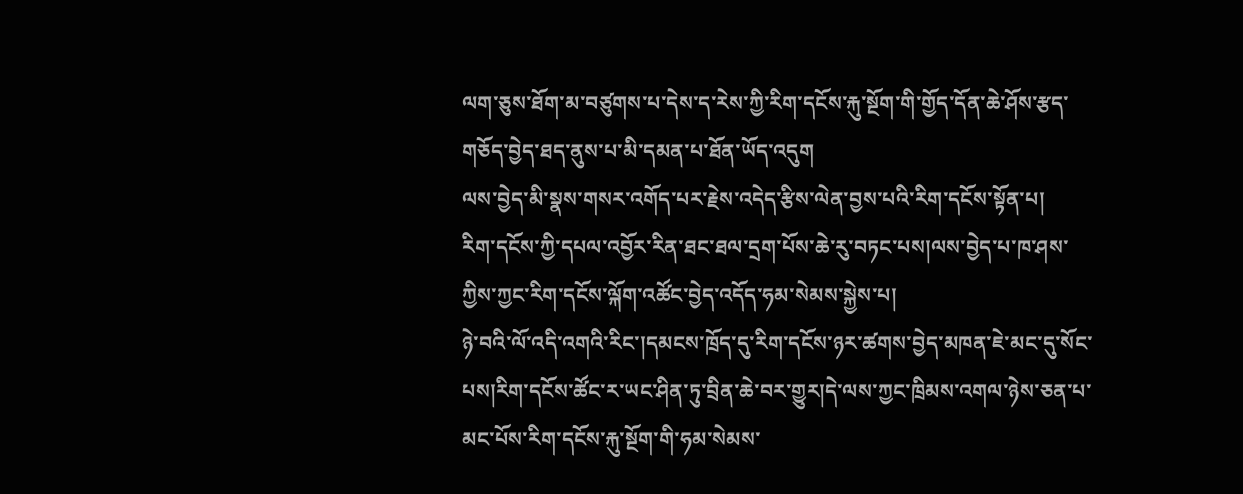ལག་ཅུས་ཐོག་མ་བཙུགས་པ་དེས་ད་རེས་ཀྱི་རིག་དངོས་རྐུ་སྔོག་གི་གྱོད་དོན་ཆེ་ཤོས་རྩད་གཅོད་བྱེད་ཐད་ནུས་པ་མི་དམན་པ་ཐོན་ཡོད་འདུག
ལས་བྱེད་མི་སྣས་གསར་འགོད་པར་རྗེས་འདེད་རྩིས་ལེན་བྱས་པའི་རིག་དངོས་སྟོན་པ།
རིག་དངོས་ཀྱི་དཔལ་འབྱོར་རིན་ཐང་ཐལ་དྲག་པོས་ཆེ་རུ་བཏང་པས།ལས་བྱེད་པ་ཁ་ཤས་ཀྱིས་ཀྱང་རིག་དངོས་ལྐོག་འཚོང་བྱེད་འདོད་ཧམ་སེམས་སྐྱེས་པ།
ཉེ་བའི་ལོ་འདི་འགའི་རིང་།དམངས་ཁྲོད་དུ་རིག་དངོས་ཉར་ཚགས་བྱེད་མཁན་ཇེ་མང་དུ་སོང་པས།རིག་དངོས་ཚོང་ར་ཡང་ཤིན་ཏུ་བྲིན་ཆེ་བར་གྱུར།དེ་ལས་ཀྱང་ཁྲིམས་འགལ་ཉེས་ཅན་པ་མང་པོས་རིག་དངོས་རྐུ་སྔོག་གི་ཧམ་སེམས་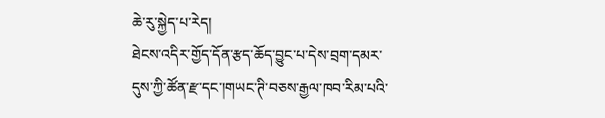ཆེ་རུ་སྐྱེད་པ་རེད།
ཐེངས་འདིར་གྱོད་དོན་རྩད་ཆོད་བྱུང་པ་དེས་བྲག་དམར་དུས་ཀྱི་ཚོན་རྫ་དང་།གཡང་ཊི་བཅས་རྒྱལ་ཁབ་རིམ་པའི་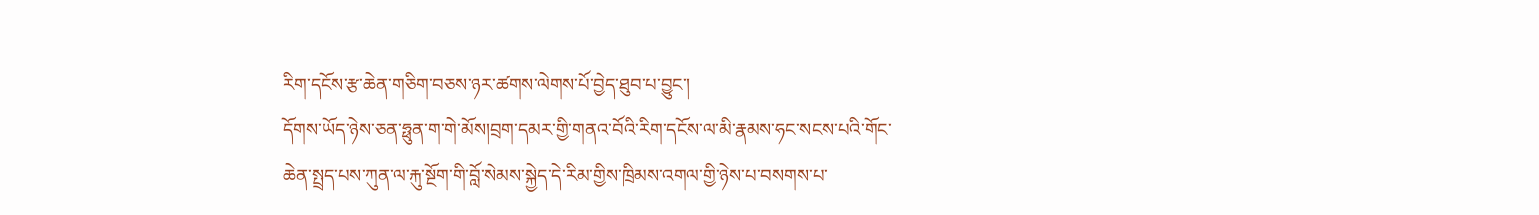རིག་དངོས་རྩ་ཆེན་གཅིག་བཅས་ཉར་ཚགས་ལེགས་པོ་བྱེད་ཐུབ་པ་བྱུང་།
དོགས་ཡོད་ཉེས་ཅན་ཧྥུན་ག་གེ་མོས།བྲག་དམར་གྱི་གནའ་བོའི་རིག་དངོས་ལ་མི་རྣམས་ཧང་སངས་པའི་གོང་ཆེན་སྤྲད་པས་ཀུན་ལ་རྐུ་སྔོག་གི་བློ་སེམས་སྐྱེད་དེ་རིམ་གྱིས་ཁྲིམས་འགལ་གྱི་ཉེས་པ་བསགས་པ་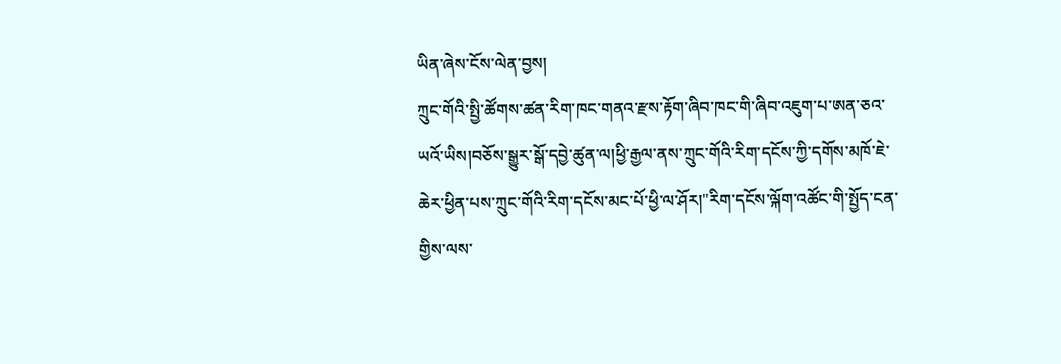ཡིན་ཞེས་ངོས་ལེན་བྱས།
ཀྲུང་གོའི་སྤྱི་ཚོགས་ཚན་རིག་ཁང་གནའ་རྫས་རྟོག་ཞིབ་ཁང་གི་ཞིབ་འཇུག་པ་ཨན་ཅའ་ཡའོ་ཡིས།བཅོས་སྒྱུར་སྒོ་དབྱེ་ཚུན་ལ།ཕྱི་རྒྱལ་ནས་ཀྲུང་གོའི་རིག་དངོས་ཀྱི་དགོས་མཁོ་ཇེ་ཆེར་ཕྱིན་པས་ཀྲུང་གོའི་རིག་དངོས་མང་པོ་ཕྱི་ལ་ཤོར།"རིག་དངོས་ལྐོག་འཚོང་གི་སྤྱོད་ངན་གྱིས་ལས་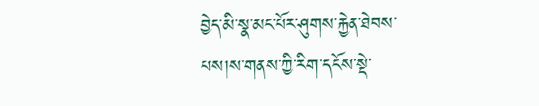བྱེད་མི་སྣ་མང་པོར་ཤུགས་རྐྱེན་ཐེབས་པས།ས་གནས་ཀྱི་རིག་དངོས་སྡེ་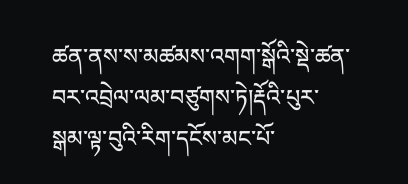ཚན་ནས་ས་མཚམས་འགག་སྒོའི་སྡེ་ཚན་བར་འབྲེལ་ལམ་བཙུགས་ཏེ།རྡོའི་པུར་སྒམ་ལྟ་བུའི་རིག་དངོས་མང་པོ་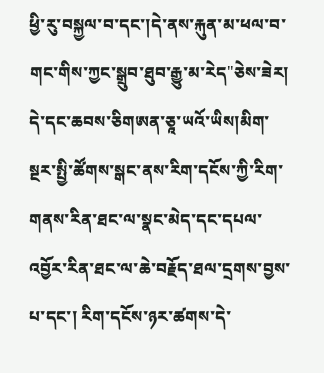ཕྱི་རུ་བསྐྱལ་བ་དང་།དེ་ནས་རྐུན་མ་ཕལ་བ་གང་གིས་ཀྱང་སྒྲུབ་ཐུབ་རྒྱུ་མ་རེད"ཅེས་ཟེར།
དེ་དང་ཆབས་ཅིགཨན་ཅཱ་ཡའོ་ཡིས།མིག་སྔར་སྤྱི་ཚོགས་སྒང་ནས་རིག་དངོས་ཀྱི་རིག་གནས་རིན་ཐང་ལ་སྣང་མེད་དང་དཔལ་འབྱོར་རིན་ཐང་ལ་ཆེ་བརྗོད་ཐལ་དྲགས་བྱས་པ་དང་། རིག་དངོས་ཉར་ཚགས་དེ་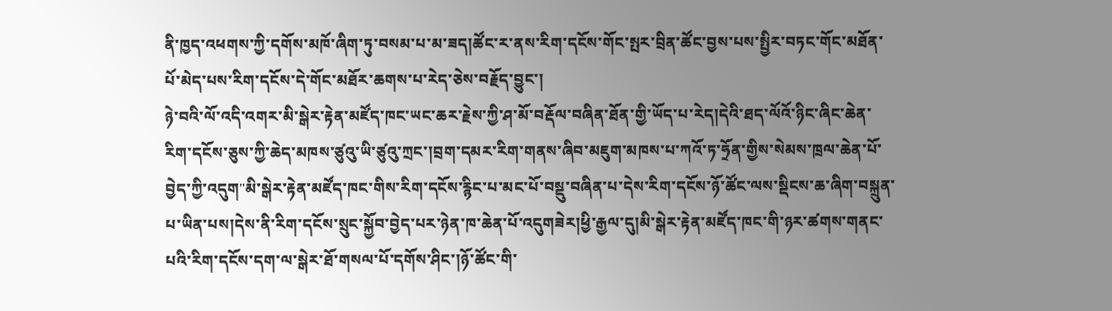ནི་ཁྱད་འཕགས་ཀྱི་དགོས་མཁོ་ཞིག་ཏུ་བསམ་པ་མ་ཟད།ཚོང་ར་ནས་རིག་དངོས་གོང་སྤར་བྲིན་ཚོང་བྱས་པས་སྤྱིར་བཏང་གོང་མཐོན་པོ་མེད་པས་རིག་དངོས་དེ་གོང་མཐོར་ཆགས་པ་རེད་ཅེས་བརྗོད་བྱུང་།
ཉེ་བའི་ལོ་འདི་འགར་མི་སྒེར་རྟེན་མཛོད་ཁང་ཡང་ཆར་རྗེས་ཀྱི་ཤ་མོ་བརྡོལ་བཞིན་ཐོན་གྱི་ཡོད་པ་རེད།དེའི་ཐད་ལོའོ་ཉིང་ཞིང་ཆེན་རིག་དངོས་ཅུས་ཀྱི་ཆེད་མཁས་ཙུའུ་ཡི་ཙུའུ་ཀྲང་།བྲག་དམར་རིག་གནས་ཞིབ་མཇུག་མཁས་པ་ཀའོ་ཏ་ཧྲོན་གྱིས་སེམས་ཁྲལ་ཆེན་པོ་བྱེད་ཀྱི་འདུག"མི་སྒེར་རྟེན་མཛོད་ཁང་གིས་རིག་དངོས་རྙིང་པ་མང་པོ་བསྡུ་བཞིན་པ་དེས་རིག་དངོས་ཉོ་ཚོང་ལས་སྡིངས་ཆ་ཞིག་བསྐྲུན་པ་ཡིན་པས།དེས་ནི་རིག་དངོས་སྲུང་སྐྱོབ་བྱེད་པར་ཉེན་ཁ་ཆེན་པོ་འདུགཟེར།ཕྱི་རྒྱལ་དུ།མི་སྒེར་རྟེན་མཛོད་ཁང་གི་ཉར་ཚགས་གནང་པའི་རིག་དངོས་དག་ལ་སྒེར་ཐོ་གསལ་པོ་དགོས་ཤིང་།ཉོ་ཚོང་གི་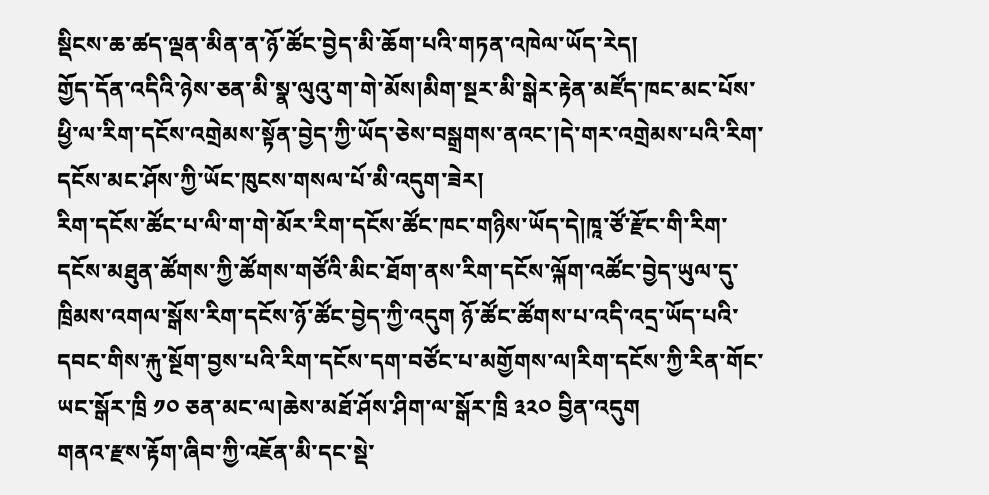སྡིངས་ཆ་ཚད་ལྡན་མིན་ན་ཉོ་ཚོང་བྱེད་མི་ཆོག་པའི་གཏན་འཁེལ་ཡོད་རེད།
གྱོད་དོན་འདིའི་ཉེས་ཅན་མི་སྣ་ལུའུ་ག་གེ་མོས།མིག་སྔར་མི་སྒེར་རྟེན་མཛོད་ཁང་མང་པོས་ཕྱི་ལ་རིག་དངོས་འགྲེམས་སྟོན་བྱེད་ཀྱི་ཡོད་ཅེས་བསྒྲགས་ནའང་།དེ་གར་འགྲེམས་པའི་རིག་དངོས་མང་ཤོས་ཀྱི་ཡོང་ཁུངས་གསལ་པོ་མི་འདུག་ཟེར།
རིག་དངོས་ཚོང་པ་ལི་ག་གེ་མོར་རིག་དངོས་ཚོང་ཁང་གཉིས་ཡོད་དེ།ཁཱ་ཙོ་རྫོང་གི་རིག་དངོས་མཐུན་ཚོགས་ཀྱི་ཚོགས་གཙོའི་མིང་ཐོག་ནས་རིག་དངོས་ལྐོག་འཚོང་བྱེད་ཡུལ་དུ་ཁྲིམས་འགལ་སྒོས་རིག་དངོས་ཉོ་ཚོང་བྱེད་ཀྱི་འདུག ཉོ་ཚོང་ཚོགས་པ་འདི་འདྲ་ཡོད་པའི་དབང་གིས་རྐུ་སྔོག་བྱས་པའི་རིག་དངོས་དག་བཙོང་པ་མགྱོགས་ལ།རིག་དངོས་ཀྱི་རིན་གོང་ཡང་སྒོར་ཁྲི ༡༠ ཅན་མང་ལ།ཆེས་མཐོ་ཤོས་ཤིག་ལ་སྒོར་ཁྲི ༣༢༠ བྱིན་འདུག
གནའ་རྫས་རྟོག་ཞིབ་ཀྱི་འཇོན་མི་དང་སྡེ་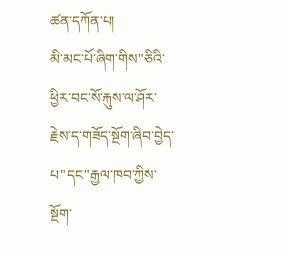ཚན་དཀོན་པ།
མི་མང་པོ་ཞིག་གིས"ཅིའི་ཕྱིར་བང་སོ་རྐུས་ལ་ཤོར་རྗེས་ད་གཟོད་སྔོག་ཞིབ་བྱེད་པ"དང"རྒྱལ་ཁབ་ཀྱིས་སྔོག་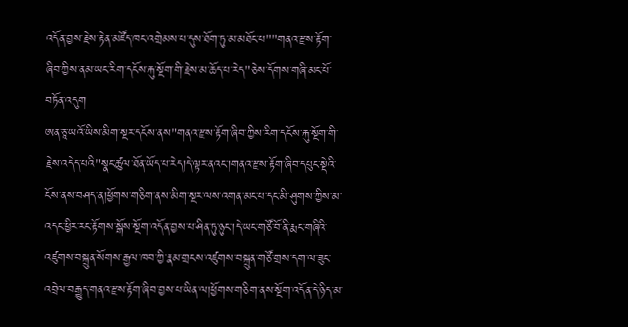འདོན་བྱས་རྗེས་རྟེན་མཛོད་ཁང་འགྲེམས་པ་དུས་ཐོག་ཏུ་མ་མཐོང་པ""གནའ་རྫས་རྟོག་ཞིབ་ཀྱིས་ནམ་ཡང་རིག་དངོས་རྐུ་སྔོག་གི་རྗེས་མ་ཆོད་པ་རེད"ཅེས་དོགས་གཞི་མང་པོ་བཏོན་འདུག
ཨན་ཅཱ་ཡའོ་ཡིས་མིག་སྔར་དངོས་ནས"གནའ་རྫས་རྟོག་ཞིབ་ཀྱིས་རིག་དངོས་རྐུ་སྔོག་གི་རྗེས་འདེད་པའི"སྣང་ཚུལ་ཐོན་ཡོད་པ་རེད།དེ་ལྟར་ནའང་།གནའ་རྫས་རྟོག་ཞིབ་དཔུང་སྡེའི་ངོས་ནས་བཤད་ན།ཕྱོགས་གཅིག་ནས་མིག་སྔར་ལས་འགན་མང་པ་དང་མི་ཤུགས་ཀྱིས་མ་འདང་ཕྱིར་རང་རྟོགས་སྒོས་སྔོག་འདོན་བྱས་པ་ཤིན་ཏུ་ཉུང་།དེ་ཡང་གཙོ་བོ་ནི་རྨང་གཞིའི་འཛུགས་བསྐྲུན་སོགས་རྒྱལ་ཁབ་ཀྱི་རྣམ་གྲངས་འཛུགས་བསྐྲུན་གཙོ་གྲས་དག་ལ་ཟུང་འབྲེལ་བརྒྱུད་གནའ་རྫས་རྟོག་ཞིབ་བྱས་པ་ཡིན་ལ།ཕྱོགས་གཅིག་ནས་སྔོག་འདོན་དེ་ཉིད་མ་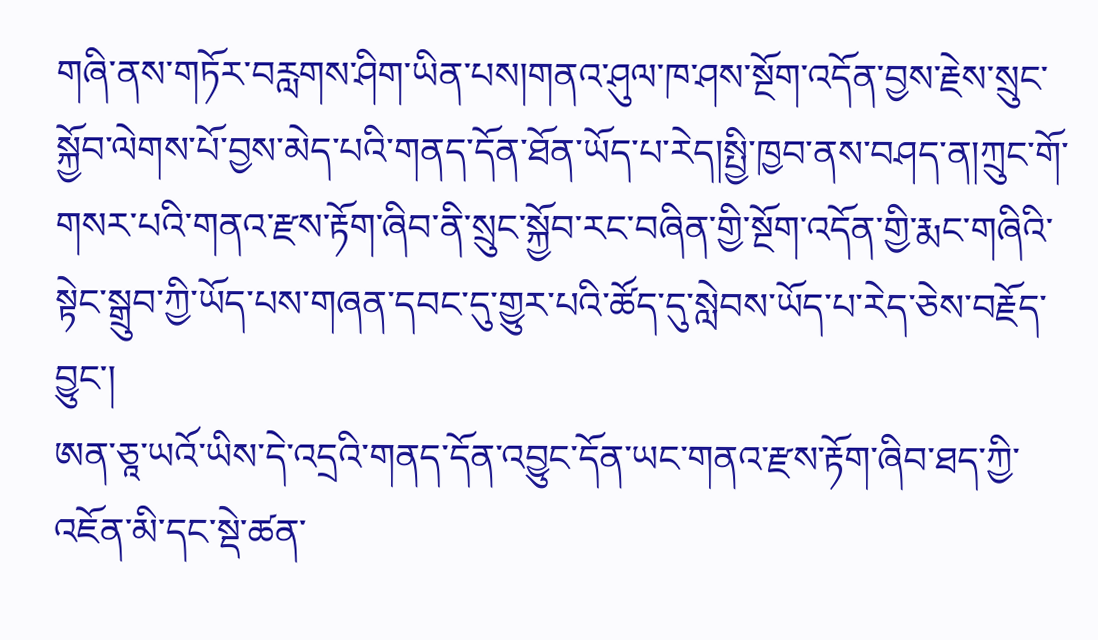གཞི་ནས་གཏོར་བརླགས་ཤིག་ཡིན་པས།གནའ་ཤུལ་ཁ་ཤས་སྔོག་འདོན་བྱས་རྗེས་སྲུང་སྐྱོབ་ལེགས་པོ་བྱས་མེད་པའི་གནད་དོན་ཐོན་ཡོད་པ་རེད།སྤྱི་ཁྱབ་ནས་བཤད་ན།ཀྲུང་གོ་གསར་པའི་གནའ་རྫས་རྟོག་ཞིབ་ནི་སྲུང་སྐྱོབ་རང་བཞིན་གྱི་སྔོག་འདོན་གྱི་རྨང་གཞིའི་སྟེང་སྒྲུབ་ཀྱི་ཡོད་པས་གཞན་དབང་དུ་གྱུར་པའི་ཚོད་དུ་སླེབས་ཡོད་པ་རེད་ཅེས་བརྗོད་བྱུང་།
ཨན་ཅཱ་ཡའོ་ཡིས་དེ་འདྲའི་གནད་དོན་འབྱུང་དོན་ཡང་གནའ་རྫས་རྟོག་ཞིབ་ཐད་ཀྱི་འཇོན་མི་དང་སྡེ་ཚན་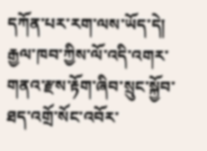དཀོན་པར་རག་ལས་ཡོད་དེ། རྒྱལ་ཁབ་ཀྱིས་ལོ་འདི་འགར་གནའ་རྫས་རྟོག་ཞིབ་སྲུང་སྐྱོབ་ཐད་འགྲོ་སོང་འབོར་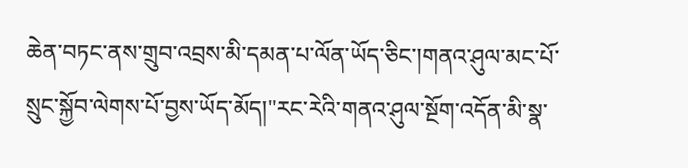ཆེན་བཏང་ནས་གྲུབ་འབྲས་མི་དམན་པ་ལོན་ཡོད་ཅིང་།གནའ་ཤུལ་མང་པོ་སྲུང་སྐྱོབ་ལེགས་པོ་བྱས་ཡོད་མོད།"རང་རེའི་གནའ་ཤུལ་སྔོག་འདོན་མི་སྣ་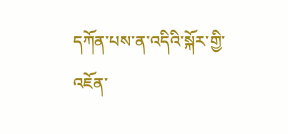དཀོན་པས་ན་འདིའི་སྐོར་གྱི་འཇོན་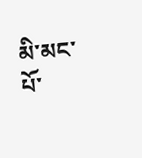མི་མང་པོ་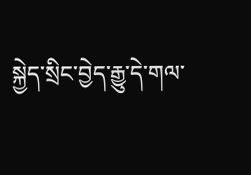སྐྱེད་སྲིང་བྱེད་རྒྱུ་དེ་གལ་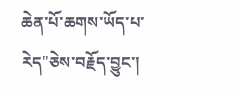ཆེན་པོ་ཆགས་ཡོད་པ་རེད"ཅེས་བརྗོད་བྱུང་།